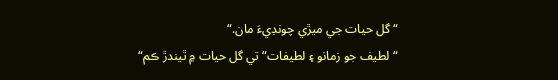“گل حيات جي ميڙي چونڊيءَ مان.“
“لطيف جو زمانو ۽ لطيفات“ تي گل حيات ۾ ٿيندڙ ڪم“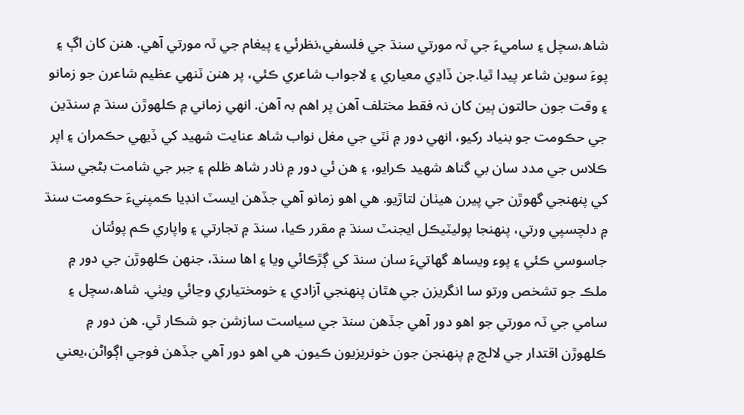شاھ،سچل ۽ ساميءَ جي ٽہ مورتي سنڌ جي فلسفي،نظرئي ۽ پيغام جي ٽہ مورتي آھي. ھنن کان اڳ ۽ پوءَ سوين شاعر پيدا ٿيا.جن ڏاڍي معياري ۽ لاجواب شاعري ڪئي، پر ھنن ٽنهي عظيم شاعرن جو زمانو ۽ وقت جون حالتون ٻين کان نہ فقط مختلف آھن پر اھم بہ آھن. انهي زماني ۾ ڪلھوڙن سنڌ ۾ سنڌين جي حڪومت جو بنياد رکيو، انهي دور ۾ ٺٽي جي مغل نواب شاھ عنايت شھيد کي ڏيھي حڪمران ۽ اپر ڪلاس جي مدد سان بي گناھ شھيد ڪرايو، ۽ ھن ئي دور ۾ نادر شاھ ظلم ۽ جبر جي شامت بڻجي سنڌ کي پنهنجي گهوڙن جي پيرن ھيٺان لتاڙيو. ھي اھو زمانو آھي جڏھن ايسٽ انڊيا ڪمپنيءَ حڪومت سنڌ ۾ دلچسپي ورتي، پنهنجا پوليٽيڪل ايجنٽ سنڌ ۾ مقرر ڪيا، سنڌ ۾ تجارتي ۽ واپاري ڪم پوئتان جاسوسي ڪئي ۽ پوء ويساھ گهاتيءَ سان سنڌ کي ڳڙڪائي ويا ۽ اھا سنڌ، جنهن ڪلھوڙن جي دور ۾ ملڪ جو تشخص ورتو سا انگريزن جي ھٿان پنهنجي آزادي ۽ خومختياري وڃائي ويٺي. شاھ،سچل ۽ سامي جي ٽہ مورتي جو اھو دور آھي جڏھن سنڌ جي سياست سازشن جو شڪار ٿي. ھن دور ۾ ڪلھوڙن اقتدار جي لالچ ۾ پنهنجن جون خونريزيون ڪيون. ھي اھو دور آھي جڏھن فوجي اڳواڻن،يعني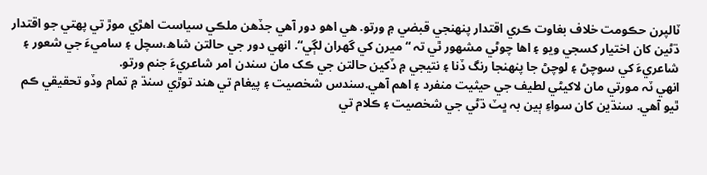ٽالپرن حڪومت خلاف بغاوت ڪري اقتدار پنهنجي قبضي ۾ ورتو. ھي اھو دور آھي جڏھن ملڪي سياست اھڙي موڙ تي پھتي جو اقتدار ڌڻين کان اختيار کسجي ويو ۽ اھا چوڻي مشھور ٿي تہ “ ميرن کي گهران لڳي“. انهي دور جي حالتن شاھ،سچل ۽ ساميءَ جي شعور ۽ شاعريءَ کي سوچڻ ۽ لوچڻ جا پنهنجا رنگ ڏنا ۽ نتيجي ۾ ڏکين حالتن جي ڪک مان سندن امر شاعريءَ جنم ورتو.
انهي ٽہ مورتي مان لاکيڻي لطيف جي حيثيت منفرد ۽ اهم آھي.سندس شخصيت ۽ پيغام تي ھند توڙي سنڌ ۾ تمام وڏو تحقيقي ڪم ٿيو آھي. سنڌين کان سواءِ ٻين بہ ڀٽ ڌڻي جي شخصيت ۽ ڪلام تي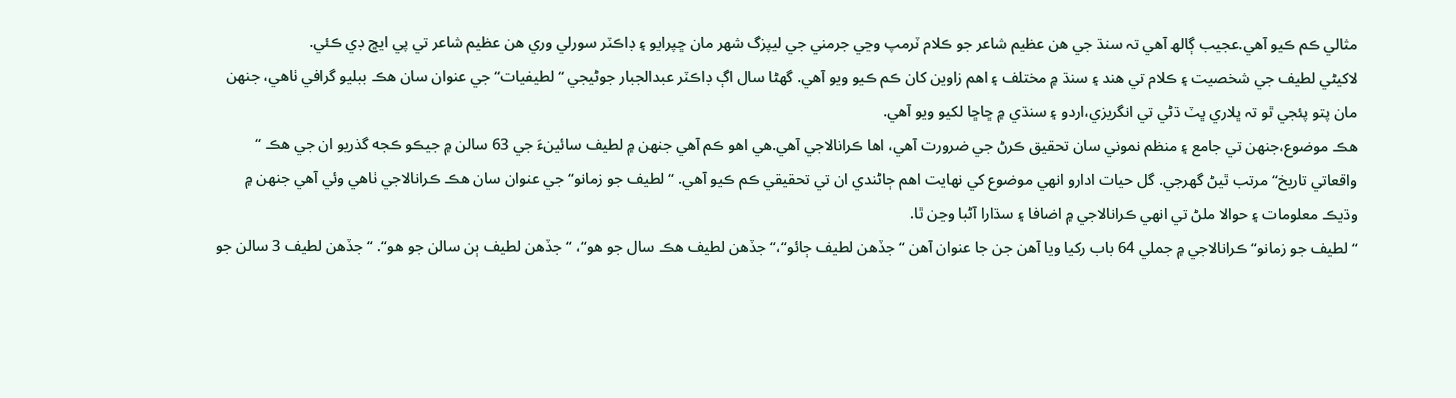مثالي ڪم ڪيو آھي.عجيب ڳالھ آھي تہ سنڌ جي ھن عظيم شاعر جو ڪلام ٽرمپ وڃي جرمني جي ليپزگ شھر مان ڇپرايو ۽ ڊاڪٽر سورلي وري ھن عظيم شاعر تي پي ايڇ ڊي ڪئي.
لاکيڻي لطيف جي شخصيت ۽ ڪلام تي ھند ۽ سنڌ ۾ مختلف ۽ اھم زاوين کان ڪم ڪيو ويو آھي. گهڻا سال اڳ ڊاڪٽر عبدالجبار جوڻيجي “ لطيفيات“ جي عنوان سان ھڪ ببليو گرافي ٺاھي، جنهن مان پتو پئجي ٿو تہ ڀلاري ڀٽ ڌڻي تي انگريزي،اردو ۽ سنڌي ۾ ڇاڇا لکيو ويو آھي.
ھڪ موضوع،جنهن تي جامع ۽ منظم نموني سان تحقيق ڪرڻ جي ضرورت آھي، اھا ڪرانالاجي آھي.ھي اھو ڪم آھي جنهن ۾ لطيف سائينءَ جي 63 سالن ۾ جيڪو ڪجه گذريو ان جي ھڪ “ واقعاتي تاريخ“ مرتب ٿيڻ گهرجي. گل حيات ادارو انهي موضوع کي نھايت اھم ڄاڻندي ان تي تحقيقي ڪم ڪيو آھي. “ لطيف جو زمانو“جي عنوان سان ھڪ ڪرانالاجي ٺاھي وئي آھي جنهن ۾ وڌيڪ معلومات ۽ حوالا ملڻ تي انهي ڪرانالاجي ۾ اضافا ۽ سڌارا آڻبا وڃن ٿا.
“ لطيف جو زمانو“ ڪرانالاجي ۾ جملي 64 باب رکيا ويا آھن جن جا عنوان آھن “ جڏھن لطيف ڄائو“،“ جڏھن لطيف ھڪ سال جو ھو“، “ جڏھن لطيف ٻن سالن جو ھو“. “جڏھن لطيف 3 سالن جو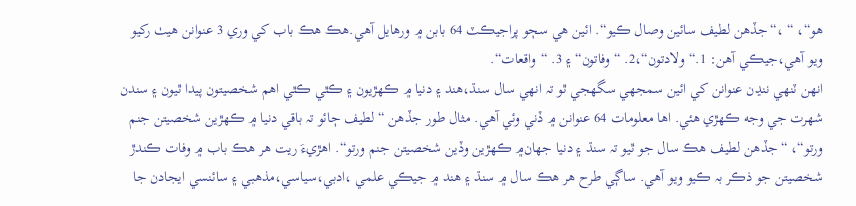ھو“، “ ،“جڏھن لطيف سائين وصال ڪيو“. ائين ھي سڄو پراجيڪٽ 64 بابن ۾ ورھايل آھي.ھڪ ھڪ باب کي وري 3 عنوانن ھيٺ رکيو ويو آھي،جيڪي آھن: 1.“ولادتون“،2. “ وفاتون“ ۽ 3. “واقعات“.
انهن ٽنهي ننڍن عنوانن کي ائين سمجهي سگهجي ٿو تہ انهي سال سنڌ،ھند ۽ دنيا ۾ ڪھڙيون ۽ ڪٿي ڪٿي اهم شخصيتون پيدا ٿيون ۽ سندن شھرت جي وجه ڪھڙي ھئي. اھا معلومات 64 عنوانن ۾ ڏني وئي آھي. مثال طور جڏھن “ لطيف ڄائو تہ باقي دنيا ۾ ڪھڙين شخصيتن جنم ورتو“، “جڏھن لطيف ھڪ سال جو ٿيو تہ سنڌ ۽ دنيا جهان۾ ڪھڙين وڏين شخصيتن جنم ورتو“. اھڙيءَ ريت ھر ھڪ باب ۾ وفات ڪندڙ شخصيتن جو ذڪر بہ ڪيو ويو آھي. ساڳي طرح ھر ھڪ سال ۾ سنڌ ۽ ھند ۾ جيڪي علمي ،ادبي،سياسي،مذھبي ۽ سائنسي ايجادن جا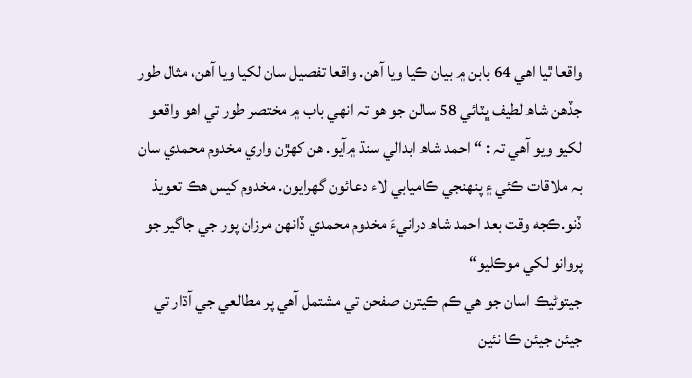واقعا ٿيا اھي 64 بابن ۾ بيان ڪيا ويا آھن. واقعا تفصيل سان لکيا ويا آھن، مثال طور جڏھن شاھ لطيف ڀٽائي 58 سالن جو ھو تہ انهي باب ۾ مختصر طور تي اھو واقعو لکيو ويو آھي تہ : “ احمد شاھ ابدالي سنڌ ۾آيو. ھن کھڙن واري مخدوم محمدي سان بہ ملاقات ڪئي ۽ پنهنجي ڪاميابي لاء دعائون گهرايون. مخدوم کيس ھڪ تعويذ ڏنو.ڪجه وقت بعد احمد شاھ درانيءَ مخدوم محمدي ڏانهن مرزان پور جي جاگير جو پروانو لکي موڪليو“
جيتوڻيڪ اسان جو ھي ڪم ڪيترن صفحن تي مشتمل آھي پر مطالعي جي آڌار تي جيئن جيئن ڪا نئين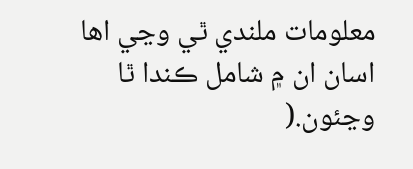معلومات ملندي ٿي وڃي اھا اسان ان ۾ شامل ڪندا ٿا وڃئون.(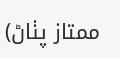ممتاز پٺاڻ)